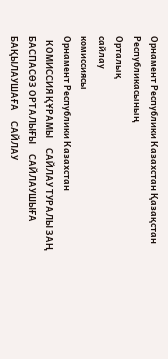Орнамент Республики Казахстан Қазақстан
Республикасының
Орталық
сайлау
комиссиясы
Орнамент Республики Казахстан
  КОМИССИЯ ҚҰРАМЫ     САЙЛАУ ТУРАЛЫ ЗАҢ     БАСПАСӨЗ ОРТАЛЫҒЫ     САЙЛАУШЫҒА     БАҚЫЛАУШАҒА     САЙЛАУ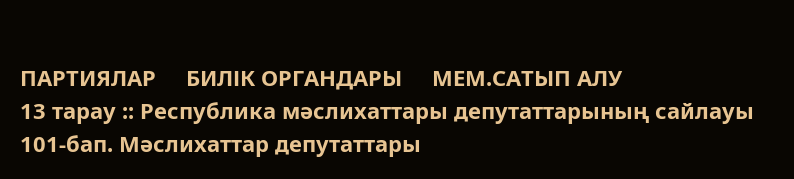ПАРТИЯЛАР     БИЛІК ОРГАНДАРЫ     МЕМ.САТЫП АЛУ
13 тарау :: Республика мәслихаттары депутаттарының сайлауы
101-бап. Мәслихаттар депутаттары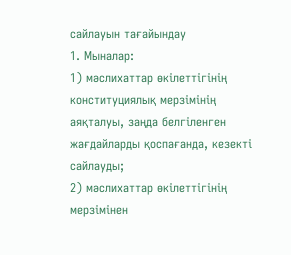сайлауын тағайындау
1. Мыналар:
1) мәслихаттар өкiлеттiгiнiң конституциялық мерзiмiнiң аяқталуы, заңда белгiленген жағдайларды қоспағанда, кезектi сайлауды;
2) мәслихаттар өкiлеттiгiнiң мерзiмiнен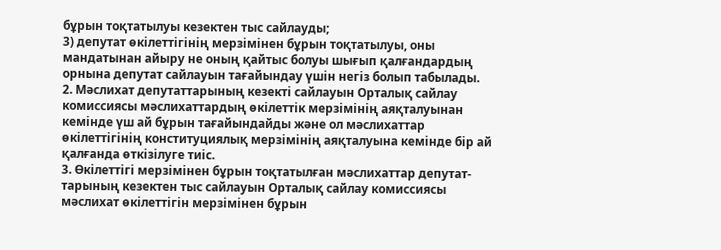бұрын тоқтатылуы кезектен тыс сайлауды;
3) депутат өкiлеттiгiнiң мерзiмiнен бұрын тоқтатылуы, оны мандатынан айыру не оның қайтыс болуы шығып қалғандардың орнына депутат сайлауын тағайындау үшiн негiз болып табылады.
2. Мәслихат депутаттарының кезектi сайлауын Орталық сайлау комиссиясы мәслихаттардың өкiлеттiк мерзiмiнiң аяқталуынан кемiнде үш ай бұрын тағайындайды және ол мәслихаттар өкiлеттiгiнiң конституциялық мерзiмiнiң аяқталуына кемiнде бiр ай қалғанда өткiзiлуге тиiс.
3. Өкiлеттiгi мерзiмiнен бұрын тоқтатылған мәслихаттар депутат-тарының кезектен тыс сайлауын Орталық сайлау комиссиясы мәслихат өкiлеттiгiн мерзiмiнен бұрын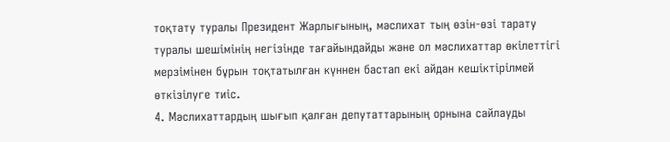тоқтату туралы Президент Жарлығының, мәслихат тың өзін-өзі тарату туралы шешімінің негiзiнде тағайындайды және ол мәслихаттар өкiлеттiгi мерзiмiнен бұрын тоқтатылған күннен бастап екi айдан кешiктiрiлмей өткiзiлуге тиiс.
4. Мәслихаттардың шығып қалған депутаттарының орнына сайлауды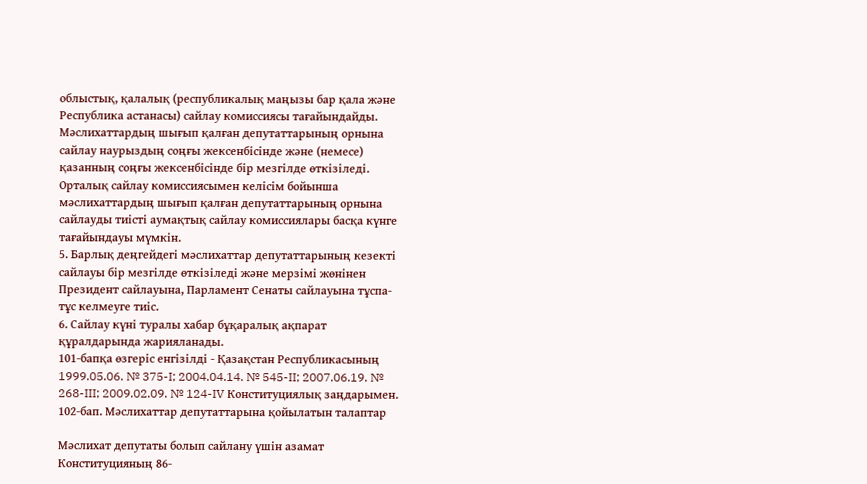облыстық, қалалық (республикалық маңызы бар қала және Республика астанасы) сайлау комиссиясы тағайындайды. Мәслихаттардың шығып қалған депутаттарының орнына сайлау наурыздың соңғы жексенбісінде және (немесе) қазанның соңғы жексенбісінде бір мезгілде өткізіледі.
Орталық сайлау комиссиясымен келісім бойынша мәслихаттардың шығып қалған депутаттарының орнына сайлауды тиісті аумақтық сайлау комиссиялары басқа күнге тағайындауы мүмкін.
5. Барлық деңгейдегi мәслихаттар депутаттарының кезектi сайлауы бiр мезгiлде өткiзiледi және мерзiмі жөнiнен Президент сайлауына, Парламент Сенаты сайлауына тұспа-тұс келмеуге тиiс.
6. Сайлау күнi туралы хабар бұқаралық ақпарат құралдарында жарияланады.
101-бапқа өзгеріс енгізілді - Қазақстан Республикасының 1999.05.06. № 375-I; 2004.04.14. № 545-II; 2007.06.19. № 268-III; 2009.02.09. № 124-IV Конституциялық заңдарымен.
102-бап. Мәслихаттар депутаттарына қойылатын талаптар

Мәслихат депутаты болып сайлану үшiн азамат Конституцияның 86-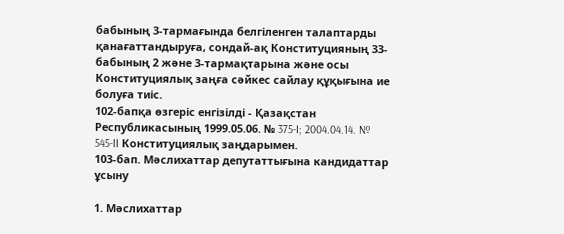бабының 3-тармағында белгiленген талаптарды қанағаттандыруға, сондай-ақ Конституцияның 33-бабының 2 және 3-тармақтарына және осы Конституциялық заңға сәйкес сайлау құқығына ие болуға тиiс.
102-бапқа өзгеріс енгізілді - Қазақстан Республикасының 1999.05.06. № 375-I; 2004.04.14. № 545-II Конституциялық заңдарымен.
103-бап. Мәслихаттар депутаттығына кандидаттар ұсыну

1. Мәслихаттар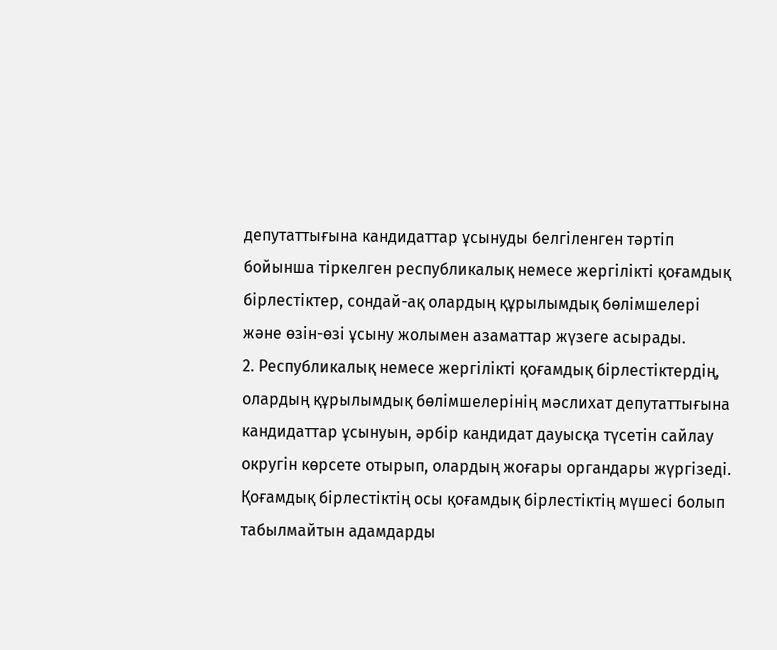депутаттығына кандидаттар ұсынуды белгiленген тәртiп бойынша тiркелген республикалық немесе жергiлiктi қоғамдық бiрлестiктер, сондай-ақ олардың құрылымдық бөлiмшелерi және өзiн-өзi ұсыну жолымен азаматтар жүзеге асырады.
2. Республикалық немесе жергiлiктi қоғамдық бiрлестіктердiң, олардың құрылымдық бөлiмшелерiнiң мәслихат депутаттығына кандидаттар ұсынуын, әрбiр кандидат дауысқа түсетін сайлау округін көрсете отырып, олардың жоғары органдары жүргiзедi. Қоғамдық бiрлестiктiң осы қоғамдық бірлестiктің мүшесі болып табылмайтын адамдарды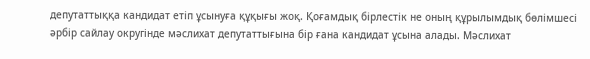депутаттыққа кандидат етіп ұсынуға құқығы жоқ. Қоғамдық бiрлестік не оның құрылымдық бөлiмшесi әрбiр сайлау округiнде мәслихат депутаттығына бір ғана кандидат ұсына алады. Mәcлихат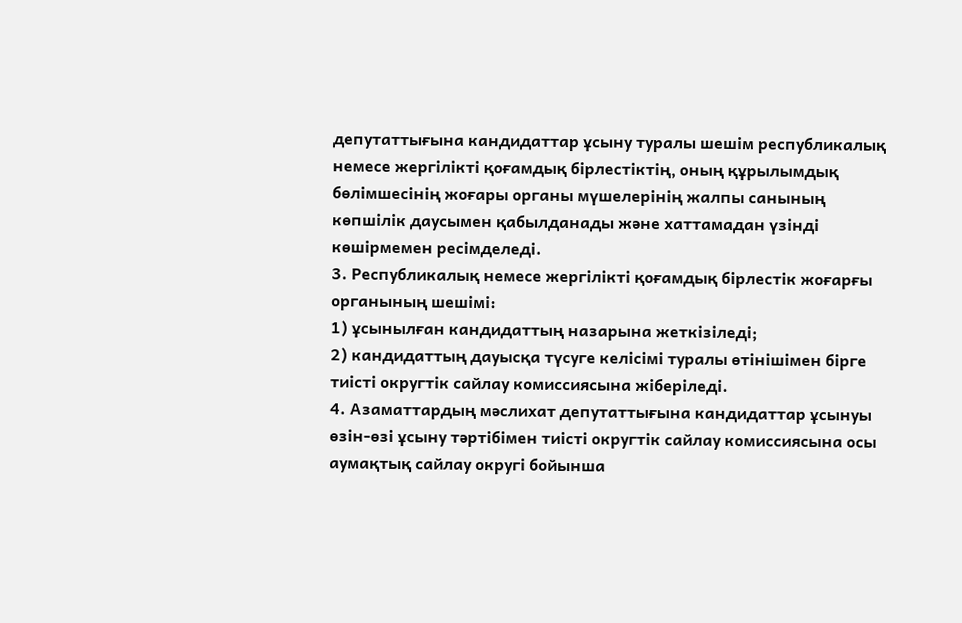депутаттығына кандидаттар ұсыну туралы шешiм республикалық немесе жергiлiктi қоғамдық бiрлестіктiң, оның құрылымдық бөлiмшесiнiң жоғары органы мүшелерiнiң жалпы санының көпшiлiк даусымен қабылданады және хаттамадан үзiндi көшiрмемен ресiмделедi.
3. Республикалық немесе жергiлiктi қоғамдық бiрлестiк жоғарғы органының шешiмi:
1) ұсынылған кандидаттың назарына жеткiзiледi;
2) кандидаттың дауысқа түсуге келiсiмi туралы өтiнiшiмен бiрге тиiстi округтiк сайлау комиссиясына жiберiледi.
4. Азаматтардың мәслихат депутаттығына кандидаттар ұсынуы өзiн-өзi ұсыну тәртiбiмен тиiстi округтiк сайлау комиссиясына осы аумақтық сайлау округi бойынша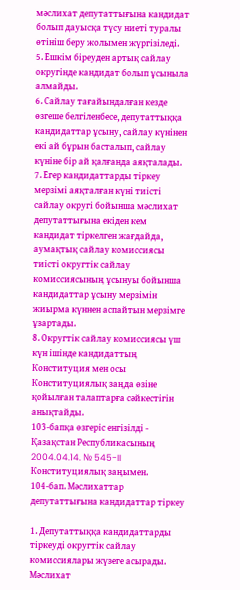мәслихат депутаттығына кандидат болып дауысқа түсу ниетi туралы өтiнiш беру жолымен жүргiзiледi.
5. Ешкiм бiреуден артық сайлау округiнде кандидат болып ұсыныла алмайды.
6. Сайлау тағайындалған кезде өзгеше белгiленбесе, депутаттыққа кандидаттар ұсыну, сайлау күнiнен екi ай бұрын басталып, сайлау күнiне бiр ай қалғанда аяқталады.
7. Егер кандидаттарды тiркеу мерзiмi аяқталған күнi тиiстi сайлау округi бойынша мәслихат депутаттығына екіден кем кандидат тiркелген жағдайда, аумақтық сайлау комиссиясы тиiсті округтiк сайлау комиссиясының ұсынуы бойынша кандидаттар ұсыну мерзiмiн жиырма күннен аспайтын мерзiмге ұзартады.
8. Округтiк сайлау комиссиясы үш күн iшiнде кандидаттың Конституция мен осы Конституциялық заңда өзiне қойылған талаптарға сәйкестiгiн анықтайды.
103-бапқа өзгеріс енгізілді - Қазақстан Республикасының 2004.04.14. № 545-II Конституциялық заңымен.
104-бап. Мәслихаттар депутаттығына кандидаттар тiркеу

1. Депутаттыққа кандидаттарды тiркеудi округтiк сайлау комиссиялары жүзеге асырады.
Мәслихат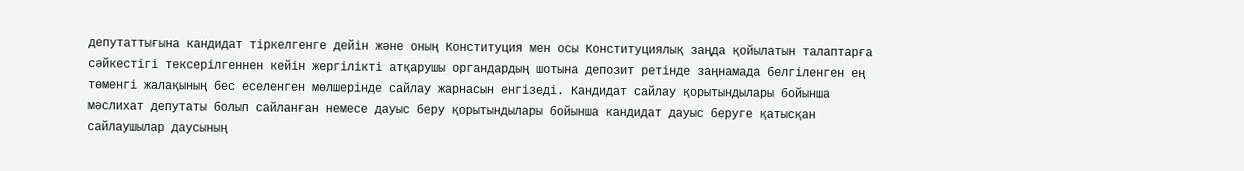депутаттығына кандидат тiркелгенге дейiн және оның Конституция мен осы Конституциялық заңда қойылатын талаптарға сәйкестiгi тексерiлгеннен кейiн жергілікті атқарушы органдардың шотына депозит ретiнде заңнамада белгiленген ең төменгi жалақының бес еселенген мөлшерiнде сайлау жарнасын енгiзедi. Кандидат сайлау қорытындылары бойынша мәслихат депутаты болып сайланған немесе дауыс беру қорытындылары бойынша кандидат дауыс беруге қатысқан сайлаушылар даусының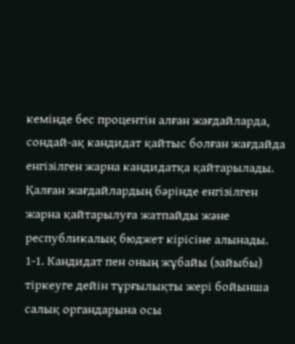кемінде бес процентін алған жағдайларда, сондай-ақ кандидат қайтыс болған жағдайда енгізілген жарна кандидатқа қайтарылады. Қалған жағдайлардың бәрінде енгізілген жарна қайтарылуға жатпайды және республикалық бюджет кірісіне алынады.
1-1. Кандидат пен оның жұбайы (зайыбы) тiркеуге дейiн тұрғылықты жерi бойынша салық органдарына осы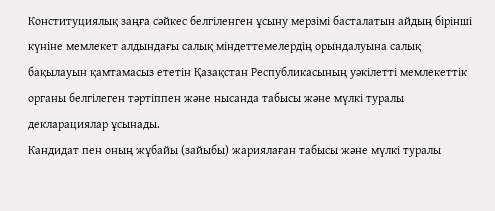Конституциялық заңға сәйкес белгіленген ұсыну мерзiмi басталатын айдың бiрiншi күнiне мемлекет алдындағы салық мiндеттемелердің орындалуына салық бақылауын қамтамасыз ететiн Қазақстан Республикасының уәкiлетті мемлекеттік органы белгiлеген тәртіппен және нысанда табысы және мүлкі туралы декларациялар ұсынады.
Кандидат пен оның жұбайы (зайыбы) жариялаған табысы және мүлкi туралы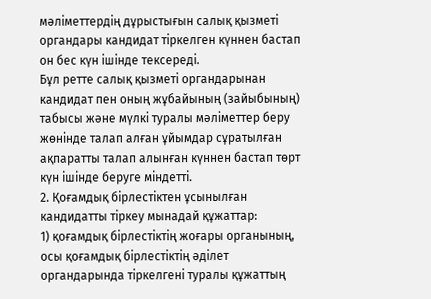мәлiметтердiң дұрыстығын салық қызметi органдары кандидат тiркелген күннен бастап он бес күн iшiнде тексередi.
Бұл ретте салық қызметi органдарынан кандидат пен оның жұбайының (зайыбының) табысы және мүлкi туралы мәліметтер беру жөнiнде талап алған ұйымдар сұратылған ақпаратты талап алынған күннен бастап төрт күн iшінде беруге мiндеттi.
2. Қоғамдық бiрлестiктен ұсынылған кандидатты тiркеу мынадай құжаттар:
1) қоғамдық бiрлестiктiң жоғары органының, осы қоғамдық бiрлестiктiң әдiлет органдарында тiркелгенi туралы құжаттың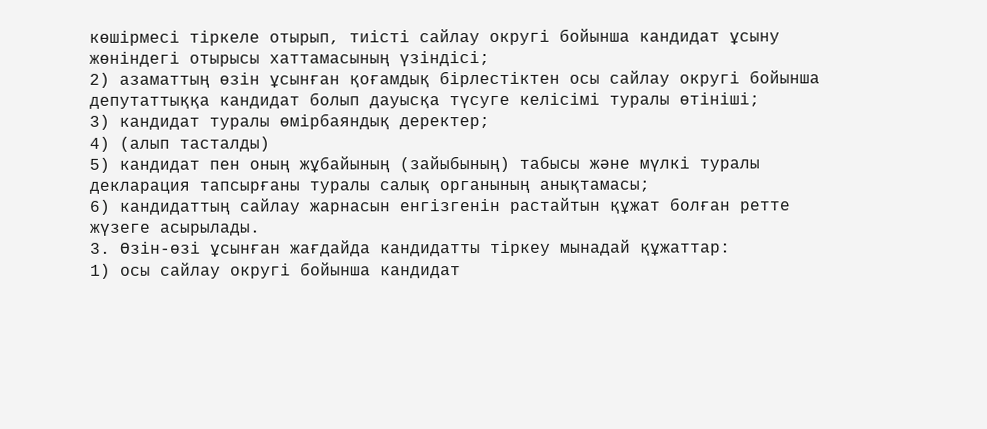көшiрмесi тiркеле отырып, тиiстi сайлау округi бойынша кандидат ұсыну жөнiндегi отырысы хаттамасының үзiндiсi;
2) азаматтың өзiн ұсынған қоғамдық бiрлестiктен осы сайлау округi бойынша депутаттыққа кандидат болып дауысқа түсуге келiсiмi туралы өтiнiшi;
3) кандидат туралы өмiрбаяндық деректер;
4) (алып тасталды)
5) кандидат пен оның жұбайының (зайыбының) табысы және мүлкi туралы декларация тапсырғаны туралы салық органының анықтамасы;
6) кандидаттың сайлау жарнасын енгізгенін растайтын құжат болған ретте жүзеге асырылады.
3. Өзiн-өзi ұсынған жағдайда кандидатты тiркеу мынадай құжаттар:
1) осы сайлау округi бойынша кандидат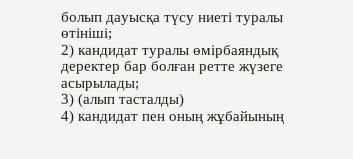болып дауысқа түсу ниетi туралы өтiнiшi;
2) кандидат туралы өмiрбаяндық деректер бар болған ретте жүзеге асырылады;
3) (алып тасталды)
4) кандидат пен оның жұбайының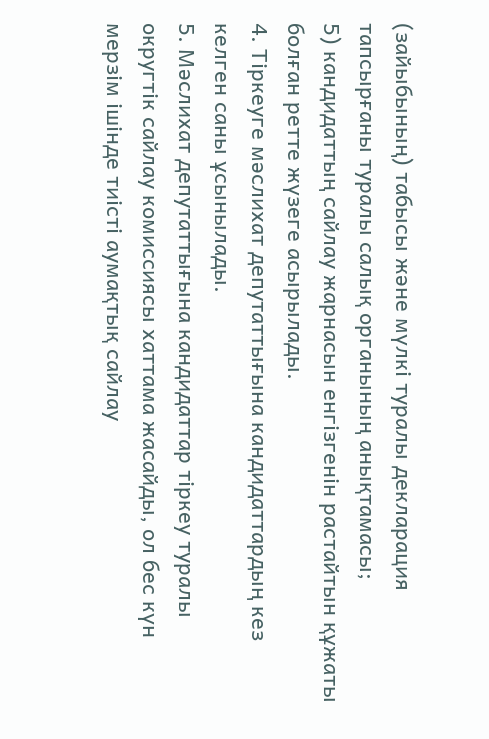(зайыбының) табысы және мүлкi туралы декларация тапсырғаны туралы салық органының анықтамасы;
5) кандидаттың сайлау жарнасын енгізгенін растайтын құжаты болған ретте жүзеге асырылады.
4. Тiркеуге мәслихат депутаттығына кандидаттардың кез келген саны ұсынылады.
5. Мәслихат депутаттығына кандидаттар тiркеу туралы округтiк сайлау комиссиясы хаттама жасайды, ол бес күн мерзiм iшiнде тиiстi аумақтық сайлау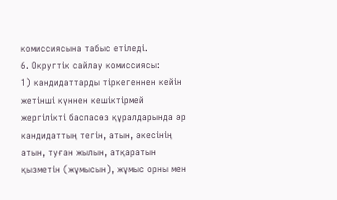комиссиясына табыс етiледi.
6. Округтiк сайлау комиссиясы:
1) кандидаттарды тiркегеннен кейiн жетiншi күннен кешiктiрмей жергiлiктi баспасөз құралдарында әр кандидаттың тегiн, атын, әкесiнiң атын, туған жылын, атқаратын қызметiн (жұмысын), жұмыс орны мен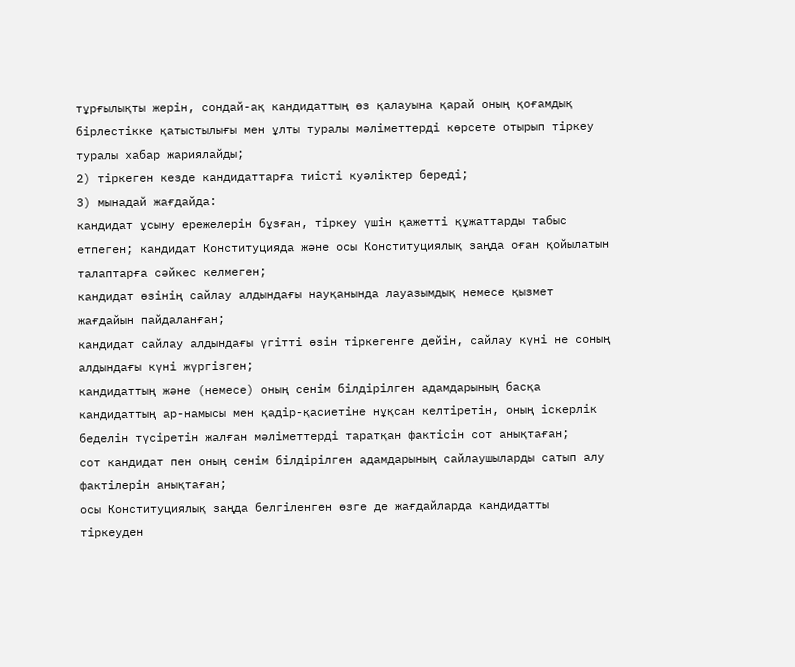тұрғылықты жерiн, сондай-ақ кандидаттың өз қалауына қарай оның қоғамдық бiрлестiкке қатыстылығы мен ұлты туралы мәлiметтердi көрсете отырып тiркеу туралы хабар жариялайды;
2) тiркеген кезде кандидаттарға тиiстi куәлiктер бередi;
3) мынадай жағдайда:
кандидат ұсыну ережелерiн бұзған, тiркеу үшiн қажеттi құжаттарды табыс етпеген; кандидат Конституцияда және осы Конституциялық заңда оған қойылатын талаптарға сәйкес келмеген;
кандидат өзiнiң сайлау алдындағы науқанында лауазымдық немесе қызмет жағдайын пайдаланған;
кандидат сайлау алдындағы үгітті өзiн тiркегенге дейiн, сайлау күнi не соның алдындағы күнi жүргiзген;
кандидаттың және (немесе) оның сенім білдiрiлген адамдарының басқа кандидаттың ар-намысы мен қадiр-қасиетiне нұқсан келтiретiн, оның iскерлiк беделiн түсiретiн жалған мәлiметтердi таратқан фактiсiн сот анықтаған;
сот кандидат пен оның сенiм бiлдiрiлген адамдарының сайлаушыларды сатып алу фактiлерiн анықтаған;
осы Конституциялық заңда белгiленген өзге де жағдайларда кандидатты тiркеуден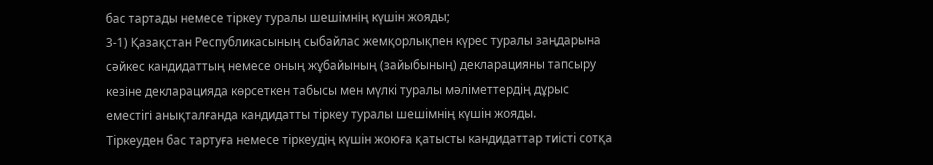бас тартады немесе тiркеу туралы шешiмнің күшiн жояды;
3-1) Қазақстан Республикасының сыбайлас жемқорлықпен күрес туралы заңдарына сәйкес кандидаттың немесе оның жұбайының (зайыбының) декларацияны тапсыру кезіне декларацияда көрсеткен табысы мен мүлкi туралы мәлiметтердiң дұрыс еместiгі анықталғанда кандидатты тiркеу туралы шешiмнiң күшiн жояды.
Тiркеуден бас тартуға немесе тiркеудiң күшiн жоюға қатысты кандидаттар тиiстi сотқа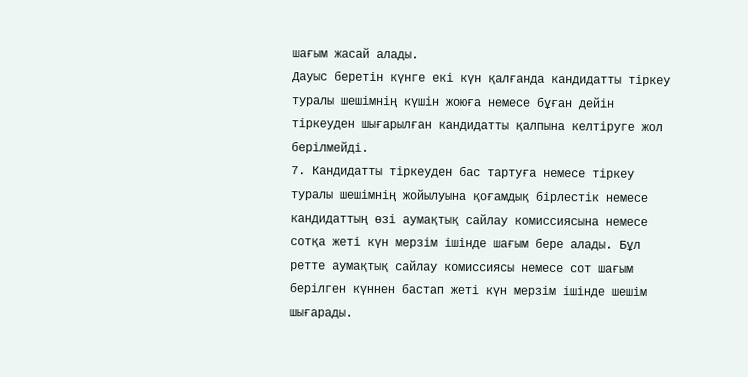шағым жасай алады.
Дауыс беретiн күнге екi күн қалғанда кандидатты тiркеу туралы шешiмнiң күшiн жоюға немесе бұған дейiн тiркеуден шығарылған кандидатты қалпына келтiруге жол берiлмейдi.
7. Кандидатты тiркеуден бас тартуға немесе тiркеу туралы шешiмнiң жойылуына қоғамдық бiрлестiк немесе кандидаттың өзi аумақтық сайлау комиссиясына немесе сотқа жетi күн мерзiм iшiнде шағым бере алады. Бұл ретте аумақтық сайлау комиссиясы немесе сот шағым берiлген күннен бастап жетi күн мерзiм iшiнде шешiм шығарады.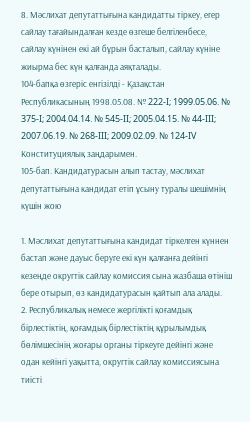8. Мәслихат депутаттығына кандидатты тiркеу, егер сайлау тағайындалған кезде өзгеше белгiленбесе, сайлау күнiнен екi ай бұрын басталып, сайлау күнiне жиырма бес күн қалғанда аяқталады.
104-бапқа өзгеріс енгізілді - Қазақстан Республикасының 1998.05.08. № 222-I; 1999.05.06. № 375-I; 2004.04.14. № 545-II; 2005.04.15. № 44-III; 2007.06.19. № 268-III; 2009.02.09. № 124-IV Конституциялық заңдарымен.
105-бап. Кандидатурасын алып тастау, мәслихат депутаттығына кандидат етiп ұсыну туралы шешiмнiң күшiн жою

1. Мәслихат депутаттығына кандидат тiркелген күннен бастап және дауыс бepугe екі күн қалғанға дейiнгі кезеңде округтiк сайлау комиссия сына жазбаша өтiнiш бере отырып, өз кандидатурасын қайтып ала алады.
2. Республикалық немесе жергiлiктi қоғамдық бiрлестiктiң, қоғамдық бiрлестiктiң құрылымдық бөлiмшесiнің жоғары органы тiркеуге дейiнгi және одан кейiнгi уақытта, округтiк сайлау комиссиясына тиiстi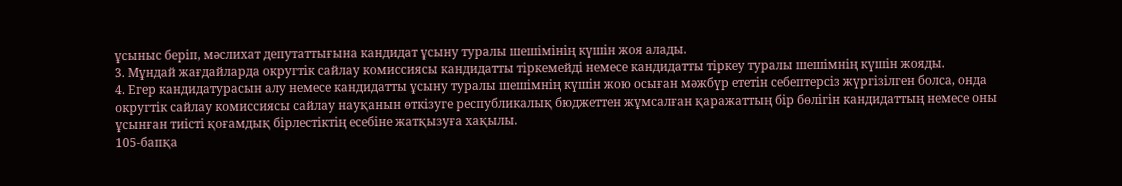ұсыныс берiп, мәслихат депутаттығына кандидат ұсыну туралы шешiмiнiң күшiн жоя алады.
3. Мұндай жағдайларда округтiк сайлау комиссиясы кандидатты тiркемейдi немесе кандидатты тiркеу туралы шешiмнiң күшiн жояды.
4. Егер кандидатурасын алу немесе кандидатты ұсыну туралы шешiмнiң күшiн жою осыған мәжбүр ететiн себептерсiз жүргiзiлген болса, онда округтiк сайлау комиссиясы сайлау науқанын өткiзуге республикалық бюджеттен жұмсалған қаражаттың бiр бөлiгiн кандидаттың немесе оны ұсынған тиiстi қоғамдық бiрлестiктiң есебiне жатқызуға хақылы.
105-бапқа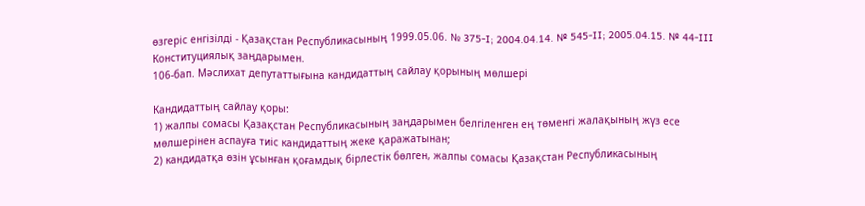өзгеріс енгізілді - Қазақстан Республикасының 1999.05.06. № 375-I; 2004.04.14. № 545-II; 2005.04.15. № 44-III Конституциялық заңдарымен.
106-бап. Мәслихат депутаттығына кандидаттың сайлау қорының мөлшерi

Кандидаттың сайлау қоры:
1) жалпы сомасы Қазақстан Республикасының заңдарымен белгiленген ең төменгi жалақының жүз есе мөлшерiнен аспауға тиiс кандидаттың жеке қаражатынан;
2) кандидатқа өзiн ұсынған қоғамдық бiрлестiк бөлген, жалпы сомасы Қазақстан Республикасының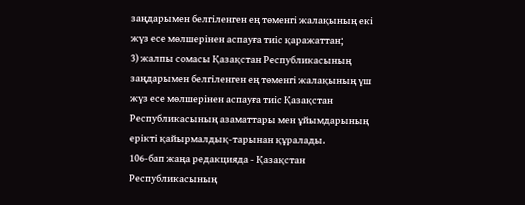заңдарымен белгiленген ең төменгі жалақының екi жүз есе мөлшерiнен аспауға тиiс қаражаттан;
3) жалпы сомасы Қазақстан Республикасының заңдарымен белгiленген ең төменгi жалақының үш жүз есе мөлшерiнен аспауға тиiс Қазақстан Республикасының азаматтары мен ұйымдарының ерiктi қайырмалдық-тарынан құралады.
106-бап жаңа редакцияда - Қазақстан Республикасының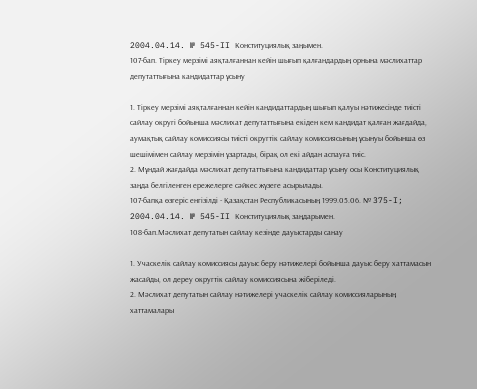2004.04.14. № 545-II Конституциялық заңымен.
107-бап. Тiркеу мерзiмi аяқталғаннан кейiн шығып қалғандардың орнына мәслихаттар депутаттығына кандидаттар ұсыну

1. Тiркеу мерзiмi аяқталғаннан кейiн кандидаттардың шығып қалуы нәтижесiнде тиiстi сайлау округi бойынша мәслихат депутаттығына екiден кем кандидат қалған жағдайда, аумақтық сайлау комиссиясы тиiстi округтік сайлау комиссиясының ұсынуы бойынша өз шешiмiмен сайлау мерзiмiн ұзартады, бiрақ ол екi айдан аспауға тиiс.
2. Мұндай жағдайда мәслихат депутаттығына кандидаттар ұсыну осы Конституциялық заңда белгiленген ережелерге сәйкес жүзеге асырылады.
107-бапқа өзгеріс енгізілді - Қазақстан Республикасының 1999.05.06. № 375-I; 2004.04.14. № 545-II Конституциялық заңдарымен.
108-бап.Мәслихат депутатын сайлау кезiнде дауыстарды санау

1. Учаскелiк сайлау комиссиясы дауыс беру нәтижелерi бойынша дауыс беру хаттамасын жасайды, ол дереу округтiк сайлау комиссиясына жiберiледi.
2. Мәслихат депутатын сайлау нәтижелерi учаскелiк сайлау комиссияларының хаттамалары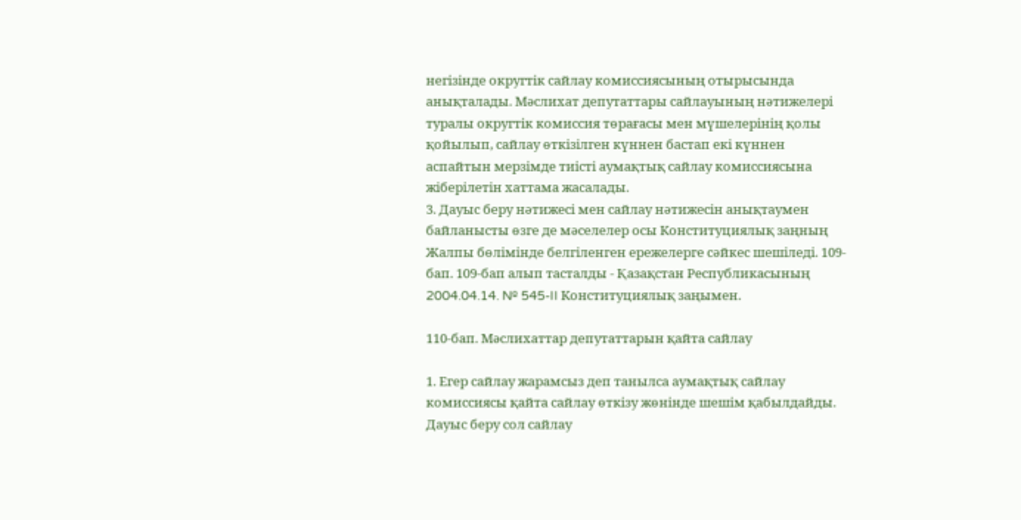негiзiнде округтiк сайлау комиссиясының отырысында анықталады. Мәслихат депутаттары сайлауының нәтижелерi туралы округтiк комиссия төрағасы мен мүшелерiнiң қолы қойылып, сайлау өткiзiлген күннен бастап екi күннен аспайтын мерзiмде тиiстi аумақтық сайлау комиссиясына жiберiлетiн хаттама жасалады.
3. Дауыс беру нәтижесi мен сайлау нәтижесiн анықтаумен байланысты өзге де мәселелер осы Конституциялық заңның Жалпы бөлiмiнде белгiленген ережелерге сәйкес шешiледi. 109-бап. 109-бап алып тасталды - Қазақстан Республикасының 2004.04.14. № 545-II Конституциялық заңымен.

110-бап. Мәслихаттар депутаттарын қайта сайлау

1. Егер сайлау жарамсыз деп танылса аумақтық сайлау комиссиясы қайта сайлау өткiзу жөнiнде шешiм қабылдайды. Дауыс беру сол сайлау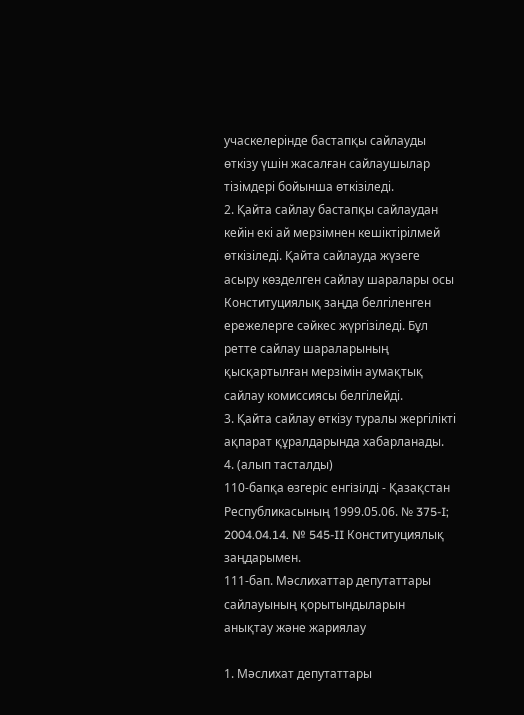учаскелерiнде бастапқы сайлауды өткiзу үшiн жасалған сайлаушылар тiзiмдерi бойынша өткiзiледi.
2. Қайта сайлау бастапқы сайлаудан кейiн екi ай мерзiмнен кешiктiрiлмей өткiзiледi. Қайта сайлауда жүзеге асыру көзделген сайлау шаралары осы Конституциялық заңда белгiленген ережелерге сәйкес жүргiзiледi. Бұл ретте сайлау шараларының қысқартылған мерзiмiн аумақтық сайлау комиссиясы белгiлейдi.
3. Қайта сайлау өткiзу туралы жергiлiктi ақпарат құралдарында хабарланады.
4. (алып тасталды)
110-бапқа өзгеріс енгізілді - Қазақстан Республикасының 1999.05.06. № 375-I; 2004.04.14. № 545-II Конституциялық заңдарымен.
111-бап. Мәслихаттар депутаттары сайлауының қорытындыларын анықтау және жариялау

1. Мәслихат депутаттары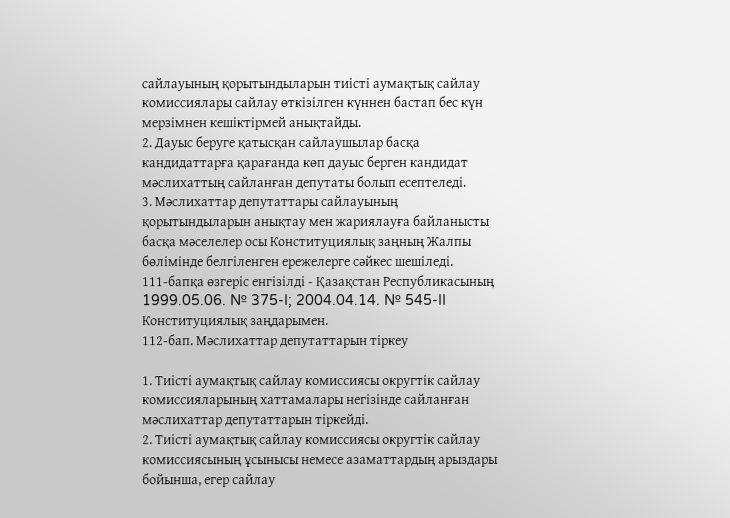сайлауының қорытындыларын тиiстi аумақтық сайлау комиссиялары сайлау өткiзiлген күннен бастап бес күн мерзiмнен кешiктiрмей анықтайды.
2. Дауыс беруге қатысқан сайлаушылар басқа кандидаттарға қарағанда көп дауыс берген кандидат мәслихаттың сайланған депутаты болып есептеледі.
3. Мәслихаттар депутаттары сайлауының қорытындыларын анықтау мен жариялауға байланысты басқа мәселелер осы Конституциялық заңның Жалпы бөлiмiнде белгiленген ережелерге сәйкес шешiледi.
111-бапқа өзгеріс енгізілді - Қазақстан Республикасының 1999.05.06. № 375-I; 2004.04.14. № 545-II Конституциялық заңдарымен.
112-бап. Мәслихаттар депутаттарын тiркеу

1. Тиiстi аумақтық сайлау комиссиясы округтiк сайлау комиссияларының хаттамалары негiзiнде сайланған мәслихаттар депутаттарын тiркейдi.
2. Тиiстi аумақтық сайлау комиссиясы округтiк сайлау комиссиясының ұсынысы немесе азаматтардың арыздары бойынша, егер сайлау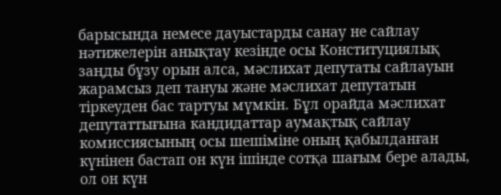барысында немесе дауыстарды санау не сайлау нәтижелерiн анықтау кезiнде осы Конституциялық заңды бұзу орын алса, мәслихат депутаты сайлауын жарамсыз деп тануы және мәслихат депутатын тiркеуден бас тартуы мүмкiн. Бұл орайда мәслихат депутаттығына кандидаттар аумақтық сайлау комиссиясының осы шешiмiне оның қабылданған күнiнен бастап он күн iшiнде сотқа шағым бере алады, ол он күн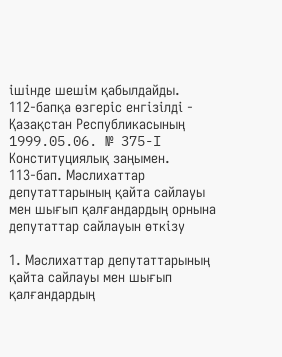iшiнде шешiм қабылдайды.
112-бапқа өзгеріс енгізілді - Қазақстан Республикасының 1999.05.06. № 375-I Конституциялық заңымен.
113-бап. Мәслихаттар депутаттарының қайта сайлауы мен шығып қалғандардың орнына депутаттар сайлауын өткiзу

1. Мәслихаттар депутаттарының қайта сайлауы мен шығып қалғандардың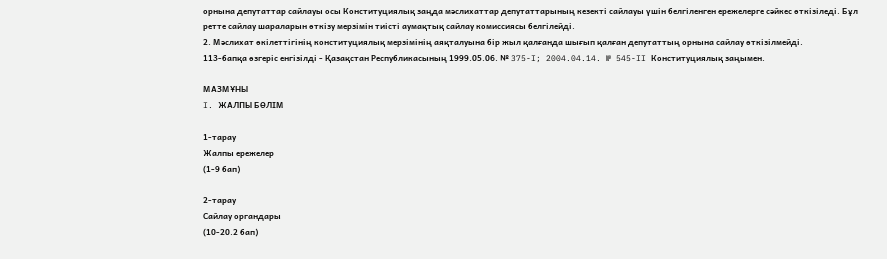орнына депутаттар сайлауы осы Конституциялық заңда мәслихаттар депутаттарының кезектi сайлауы үшiн белгiленген ережелерге сәйкес өткiзiледi. Бұл ретте сайлау шараларын өткiзу мерзiмiн тиiстi аумақтық сайлау комиссиясы белгiлейдi.
2. Мәслихат өкiлеттігінің конституциялық мерзімiнiң аяқталуына бiр жыл қалғанда шығып қалған депутаттың орнына сайлау өткiзiлмейдi.
113-бапқа өзгеріс енгізілді - Қазақстан Республикасының 1999.05.06. № 375-I; 2004.04.14. № 545-II Конституциялық заңымен.

МАЗМҰНЫ
I. ЖАЛПЫ БӨЛIМ

1-тарау
Жалпы ережелер
(1-9 бап)

2-тарау
Сайлау органдары
(10-20.2 бап)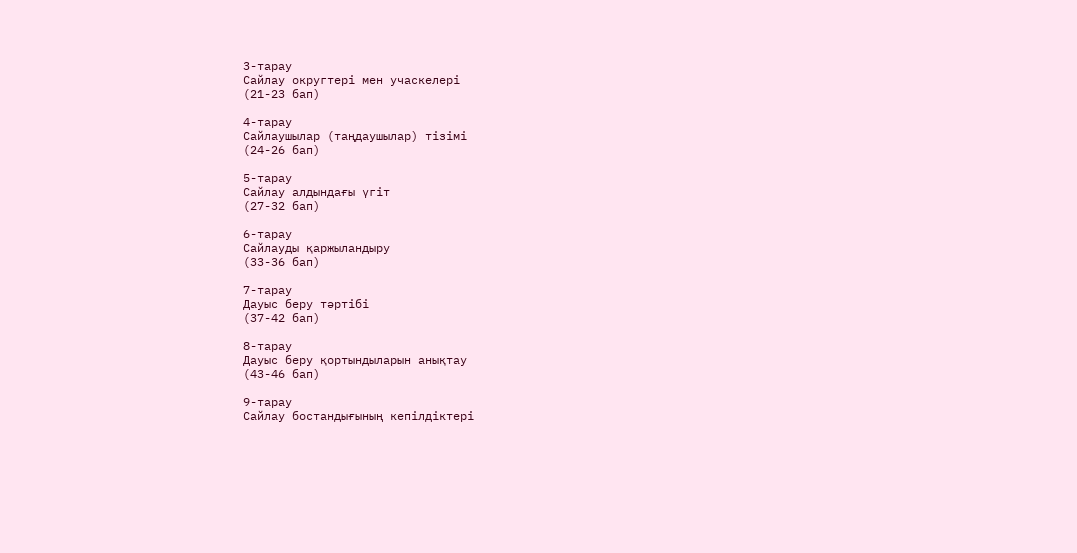3-тарау
Сайлау округтерi мен учаскелерi
(21-23 бап)

4-тарау
Сайлаушылар (таңдаушылар) тiзiмi
(24-26 бап)

5-тарау
Сайлау алдындағы үгiт
(27-32 бап)

6-тарау
Сайлауды қаржыландыру
(33-36 бап)

7-тарау
Дауыс беру тәртiбi
(37-42 бап)

8-тарау
Дауыс беру қортындыларын анықтау
(43-46 бап)

9-тарау
Сайлау бостандығының кепiлдiктерi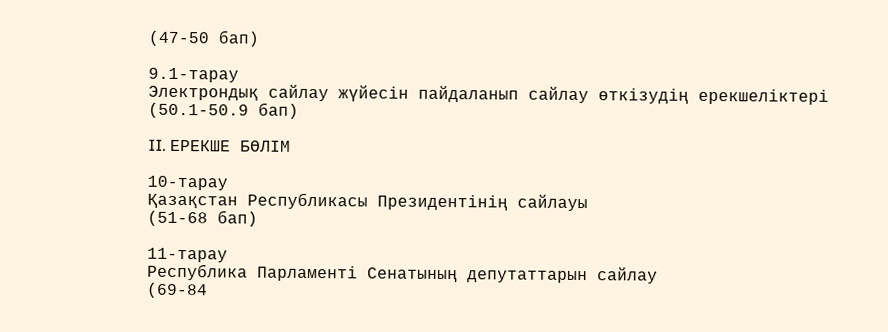(47-50 бап)

9.1-тарау
Электрондық сайлау жүйесін пайдаланып сайлау өткізудің ерекшеліктері
(50.1-50.9 бап)

II. ЕРЕКШЕ БӨЛIМ

10-тарау
Қазақстан Республикасы Президентiнiң сайлауы
(51-68 бап)

11-тарау
Республика Парламентi Сенатының депутаттарын сайлау
(69-84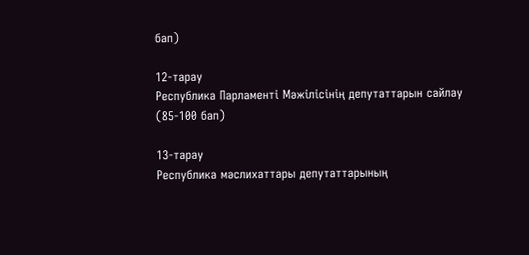бап)

12-тарау
Республика Парламентi Мәжiлiсiнiң депутаттарын сайлау
(85-100 бап)

13-тарау
Республика мәслихаттары депутаттарының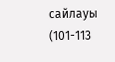сайлауы
(101-113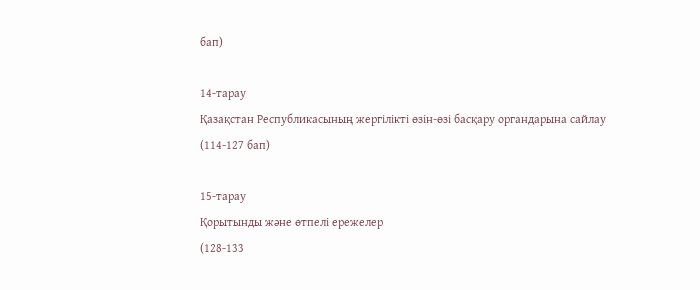бап)

14-тарау
Қазақстан Республикасының жергiлiктi өзiн-өзi басқару органдарына сайлау
(114-127 бап)

15-тарау
Қорытынды және өтпелi ережелер
(128-133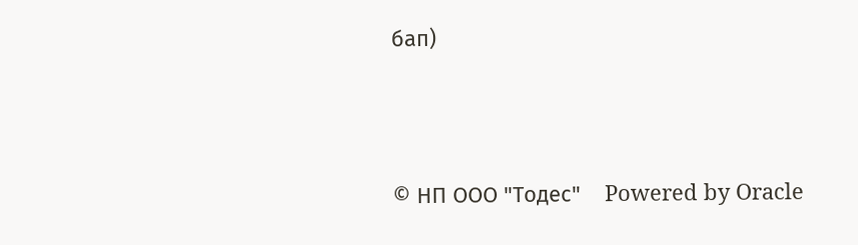бап)





© НП ООО "Тодес"    Powered by Oracle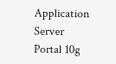Application Server Portal 10g